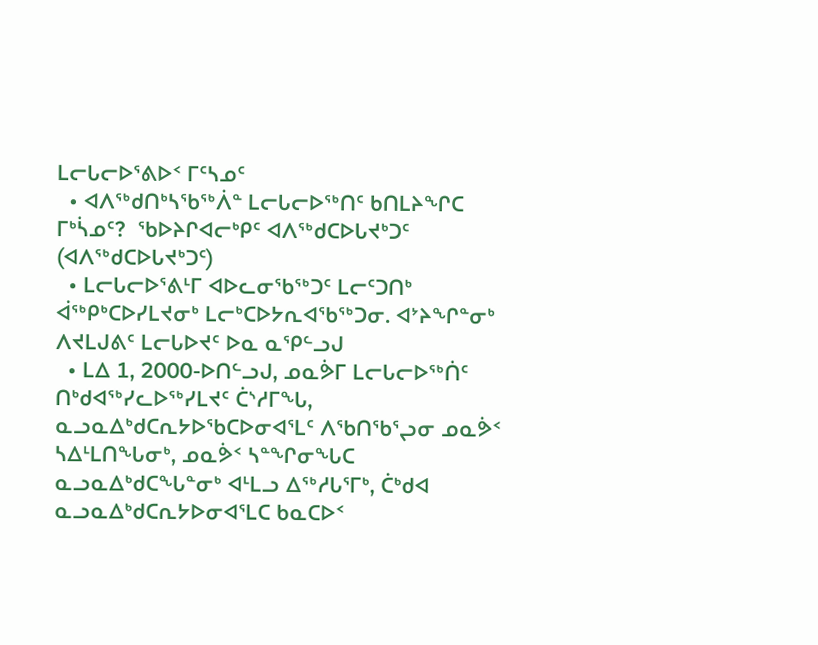ᒪᓕᒐᓕᐅᕐᕕᐅᑉ ᒥᑦᓴᓄᑦ
  • ᐊᐱᖅᑯᑎᒃᓴᖃᖅᐲᓐ ᒪᓕᒐᓕᐅᖅᑎᑦ ᑲᑎᒪᔨᖏᑕ ᒥᒃᓵᓄᑦ?  ᖃᐅᔨᒋᐊᓕᒃᑭᑦ ᐊᐱᖅᑯᑕᐅᒐᔪᒃᑐᑦ  (ᐊᐱᖅᑯᑕᐅᒐᔪᒃᑐᑦ)
  • ᒪᓕᒐᓕᐅᕐᕕᒻᒥ ᐊᐅᓚᓂᖃᖅᑐᑦ ᒪᓕᑦᑐᑎᒃ ᐋᖅᑭᒃᑕᐅᓯᒪᔪᓂᒃ ᒪᓕᒃᑕᐅᔭᕆᐊᖃᖅᑐᓂ. ᐊᔾᔨᖏᓐᓂᒃ ᐱᔪᒪᒍᕕᑦ ᒪᓕᒐᐅᔪᑦ ᐅᓇ ᓇᕿᓪᓗᒍ
  • ᒪᐃ 1, 2000-ᐅᑎᓪᓗᒍ, ᓄᓇᕘᒥ ᒪᓕᒐᓕᐅᖅᑏᑦ ᑎᒃᑯᐊᖅᓯᓚᐅᖅᓯᒪᔪᑦ ᑖᔅᓱᒥᖓ, ᓇᓗᓇᐃᒃᑯᑕᕆᔭᐅᖃᑕᐅᓂᐊᕐᒪᑦ ᐱᖃᑎᖃᕐᖢᓂ ᓄᓇᕘᑉ ᓴᐃᒻᒪᑎᖓᓂᒃ, ᓄᓇᕘᑉ ᓴᓐᖏᓂᖓᑕ ᓇᓗᓇᐃᒃᑯᑕᖓᓐᓂᒃ ᐊᒻᒪᓗ ᐃᖅᓱᒐᕐᒥᒃ, ᑖᒃᑯᐊ ᓇᓗᓇᐃᒃᑯᑕᕆᔭᐅᓂᐊᕐᒪᑕ ᑲᓇᑕᐅᑉ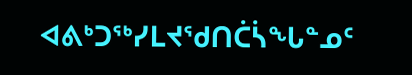ᐊᕕᒃᑐᖅᓯᒪᔪᖁᑎᑖᓵᖓᓐᓄᑦ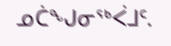ᓄᑖᖑᓂᖅᐹᒧᑦ.